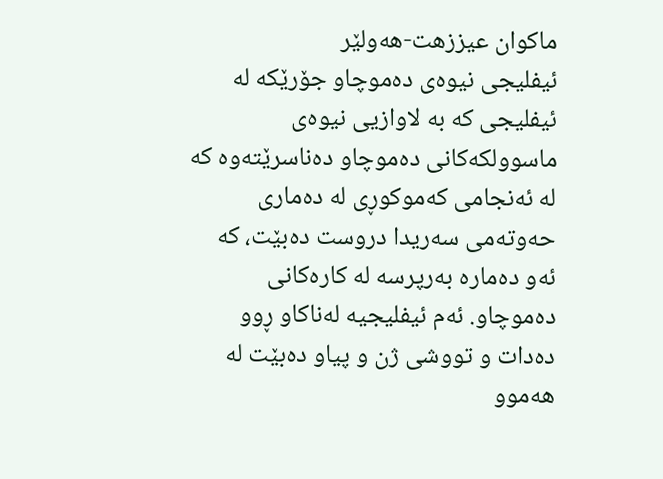ماكوان عيززهت-هەولێر
ئیفلیجی نیوەی دەموچاو جۆرێکە لە ئیفلیجی کە بە لاوازیی نیوەی ماسوولکەکانی دەموچاو دەناسرێتەوە کە لە ئەنجامی کەموکوڕی لە دەماری حەوتەمی سەریدا دروست دەبێت، کە ئەو دەمارە بەرپرسە لە كارەكانی دەموچاو. ئەم ئیفلیجیە لەناکاو ڕوو دەدات و تووشی ژن و پیاو دەبێت لە هەموو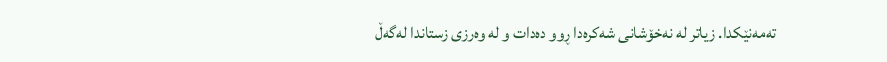تەمەنێکدا. زیاتر لە نەخۆشانی شەکرەدا ڕوو دەدات و لە وەرزی زستاندا لەگەڵ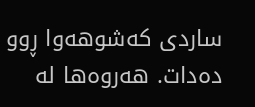ساردی كەشوهەوا ڕوو دەدات. هەروەها لە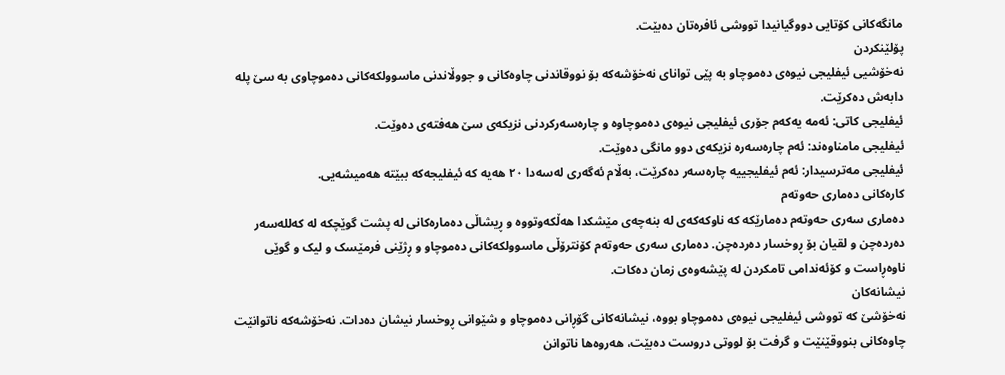مانگەکانی کۆتایی دووگیانیدا تووشی ئافرەتان دەبێت.
پۆلێنکردن
نەخۆشیی ئیفلیجی نیوەی دەموچاو بە پێی توانای نەخۆشەکە بۆ نووقاندنی چاوەکانی و جووڵاندنی ماسوولکەکانی دەموچاوی بە سێ پلە دابەش دەکرێت.
ئیفلیجی کاتی: ئەمە یەکەم جۆری ئیفلیجی نیوەی دەموچاوە و چارەسەرکردنی نزیکەی سێ هەفتەی دەوێت.
ئیفلیجی مامناوەند: ئەم چارەسەرە نزیکەی دوو مانگی دەوێت.
ئیفلیجی مەترسیدار: ئەم ئیفلیجییە چارەسەر دەکرێت، بەڵام ئەگەری لەسەدا ٢٠ هەیە کە ئیفلیجەکە ببێتە هەمیشەیی.
کارەکانی دەماری حەوتەم
دەماری سەری حەوتەم دەمارێکە کە ناوکەکەی لە بنەچەی مێشکدا هەڵکەوتووە و ڕیشاڵی دەمارەکانی لە پشت گوێچکە لە کەللەسەر دەردەچن و لقیان بۆ ڕوخسار دەردەچن. دەماری سەری حەوتەم کۆنترۆڵی ماسوولکەکانی دەموچاو و ڕژێنی فرمێسک و لیک و گوێی ناوەڕاست و کۆئەندامی تامکردن لە پێشەوەی زمان دەکات.
نیشانەکان
نەخۆشێ کە تووشی ئیفلیجی نیوەی دەموچاو بووە، نیشانەکانی گۆڕانی دەموچاو و شێوانی ڕوخسار نیشان دەدات. نەخۆشەکە ناتوانێت چاوەکانی بنووقێنێت و گرفت بۆ لووتی دروست دەبێت، هەروەها ناتوانن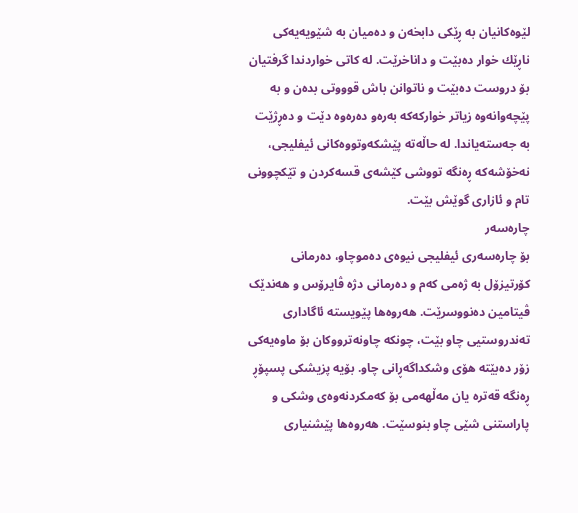لێوەکانیان بە ڕێكی دابخەن و دەمیان بە شێویەیەكی ناڕێك خوار دەبێت و داناخرێت. لە كاتی خواردندا گرفتیان بۆ دروست دەبێت و ناتوانن باش قوووتی بدەن و بە پێچەوانەوە زیاتر خواركەكە بەرەو دەرەوە دێت و دەڕژێت بە جەستەیاندا. لە حاڵەتە پێشکەوتووەکانی ئیفلیجی، نەخۆشەکە ڕەنگە تووشی کێشەی قسەکردن و تێکچوونی تام و ئازاری گوێش بێت.
چارەسەر
بۆ چارەسەری ئیفلیجی نیوەی دەموچاو، دەرمانی کۆرتیزۆل بە ژەمی کەم و دەرمانی دژە ڤایرۆس و هەندێک ڤیتامین دەنووسرێت. هەروەها پێویستە ئاگاداری تەندروستیی چاو بێت، چونکە چاونەترووکان بۆ ماوەیەکی زۆر دەبێتە هۆی وشکداگەڕانی چاو. بۆیە پزیشکی پسپۆڕ ڕەنگە قەترە یان مەڵهەمی بۆ کەمکردنەوەی وشکی و پاراستنی شێی چاو بنوسێت. هەروەها پێشنیاری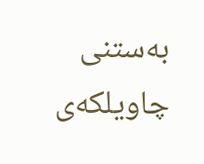بەستنی چاویلکەی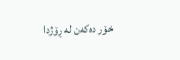خۆر دەکەن لە ڕۆژدا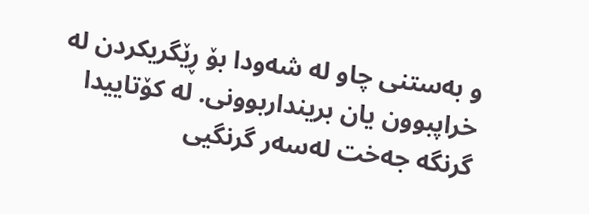و بەستنی چاو لە شەودا بۆ ڕێگریکردن لە خراپبوون یان برینداربوونی. لە کۆتاییدا گرنگە جەخت لەسەر گرنگیی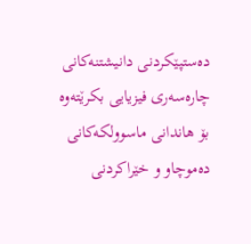دەستپێکردنی دانیشتنەکانی چارەسەری فیزیایی بکرێتەوە بۆ هاندانی ماسوولکەکانی دەموچاو و خێراکردنی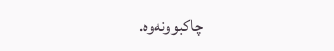چاکبوونەوە.